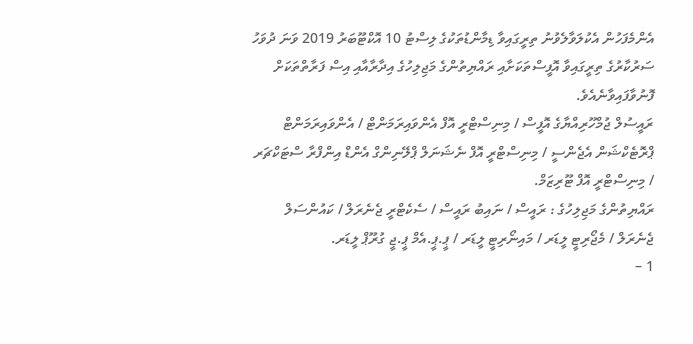އެންމެފަހުން އެކުލަވާލެވުނު ތިރީގައިވާ ޑިމާންޑުތަކުގެ ލިސްޓު 10 އޮކްޓޫބަރު 2019 ވަނަ ދުވަހު ސަރުކާރުގެ ތިރީގައިވާ އޮފީސްތަކަށާއި ރައްޔިތުންގެ މަޖިލިހުގެ އިދާރާއާއި އިސް ފަރާތްތަކަށް ފޮނުވާފައިވާނެއެވެ.
ރައީސުލް ޖުމްހޫރިއްޔާގެ އޮފީސް / މިނިސްޓްރީ އޮފް އެންވައިރަމަންޓް / އެންވައިރަމަންޓް ޕްރޮޓެކްޝަން އެޖެންސީ / މިނިސްޓްރީ އޮފް ނެޝަނަލް ޕްލޭނިންގް އެންޑް އިންފްރާ ސްޓަކްޗަރ / މިނިސްޓްރީ އޮފް ޓޫރިޒަމް.
ރައްޔިތުންގެ މަޖިލިހުގެ : ރައީސް / ނައިބު ރައީސް / ސެކެޓްރީ ޖެނެރަލް / ކައުންސަލް ޖެނެރަލް / މެޖޯރިޓީ ލީޑަރ / މައިނޯރިޓީ ލީޑަރ / ޕީ.ޕީ.އެމް ޕީ.ޖީ ގުރޫޕް ލީޑަރ.
1 –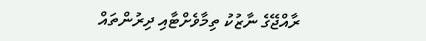ރާއްޖޭގެ ނާޒުކު ތިމާވެށްޓާއި ދިރުންތައް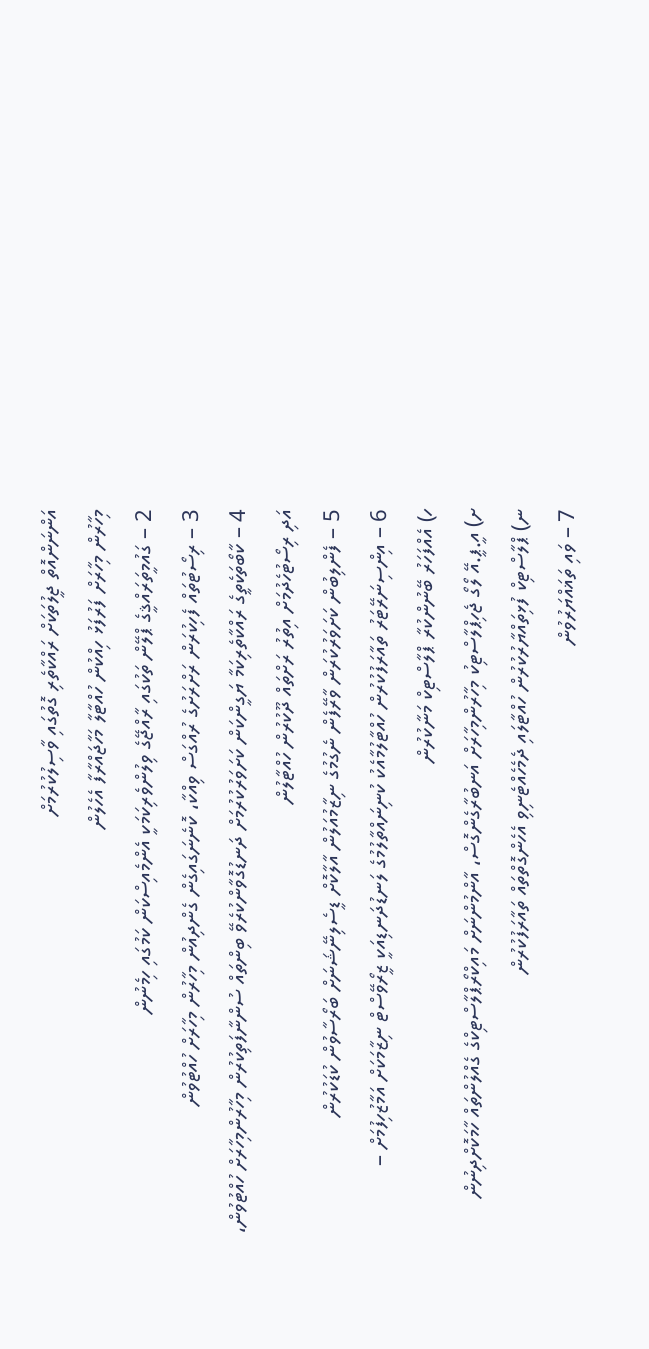އަންނަންއޮތް ޖީލުތަކަށް ރައްކާތެރި ގޮތުގައި ވާސިލުކުރުމަށް
މިހާރުން މިހާރަށް ފަރުފަޅު ހިއްކުން ހުއްޓާލާ މަހާޖައްރާފާ އެހެލުން
2 – ގައުމީތަރައްޤީގެ ޕްލޭން ތަކުގައި ރާއްޖޭގެ ވިލުންވެރިކަމަކީ އެންމެއިސްކަން ކަމުގައި ހިމެނުން
3 – ރިސޯޓުތައް ފެހިކުރަން ރަށްރަށުގެ ރުއްގަސް ވިއްކާ، ކޮނެނަގައިގެން ގެންދިއުން މިހާރުން މިހާރަށް ހުއްޓުވުން
4 – ކާބޯތަކެތީގެ ރައްކާތެރިކަމާ ޔަގީންކަން ކަށަވަރުކުރުމަށް ދަނޑުގޮވާންކުރެވޭ ބިންތައް ސުންނާފަތިކުރުން މިހާރުންމިހާރަށް ހުއްޓުވުން،
އަދި ރިސޯޓުހެދުމަށް އިތުރު ރަށްތައް ދޫކުރުން ހުއްޓާލުން
5 – ފެންލިބުން ކަށަވަރުކުރަން ވާރޭފެން ނެގުމުގެ ނިޒާމުއަލުން އާލާކޮށް ޑީސެލިނޭޝަނަށް ބަރޯސާވުން ކުޑަކުރުން
6 – އިންސިނަރޭޓަރު ތައާރަފުކުރުން ހުއްޓާލުމާއެކު ކުނިނައްތާލުމުގެ ލަނޑުދަނޑިއަކީ ޒީރޯވޭސްޓް ނިޒާމަކަށް އަމާޒުހިފުމަށް –
ހ) އެއްފަހަރު ބޭނުންކުރާ ޕްލާސްޓިކް މަނާކުރުން
ށ) އީ.ޕީ.އޭ ލޯގޯ ޖެހިޕްލާސްޓިކު މިހާރުންމިހާރަށް އަނބުރާގެންގޮސް، އާންމުންނަށް މައިކްރޯޕްލާސްޓިކްގެ ގެއްލުންތައް ހާމަކޮށްދިނުން
ނ) ޕްލާސްޓިކް ފުޅިތައްޔާރުކުރުން ހުއްޓާލައި ދެމެހެއްޓެނިވި އެހެންގޮތްތައް ތައާރަފުކުރުން
7 – ވައި ތަޣައްޔަރުވުން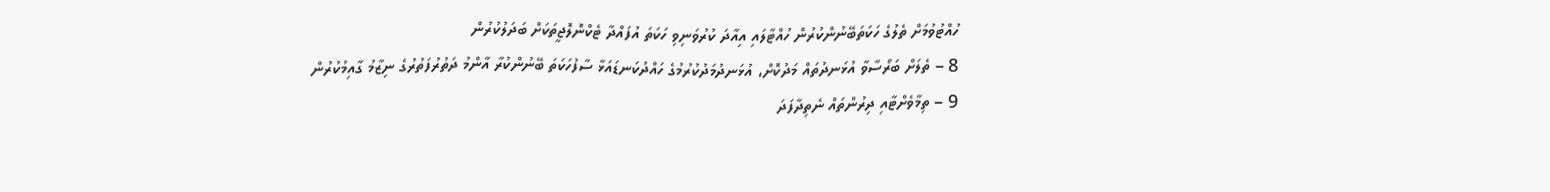ހުއްޓުވުމަށް ތެލުގެ ހަކަތަބޭނުންކުރުން ހުއްޓާލައި އިއާދަ ކުރުވަނިވި ހަކަތަ އުފައްދާ ޓެކްނޮލޮޖީތަކަށް ބަދަލުކުރުން
8 – ތެލަށް ބަރޯސާވާ އުޅަނދުތައް މަދުކޮށް، އުޅަނދުމަދުކުރުމުގެ ހައްދުކަނޑައަޅާ ސާފުހަކަތަ ބޭނުންކުރާ އާންމު ދަތުރުފަތުރުގެ ނިޒާމު ގާއިމުކުރުން
9 – ތިމާވެށްޓާއި ދިރުންތައް ނެތިދާފަދަ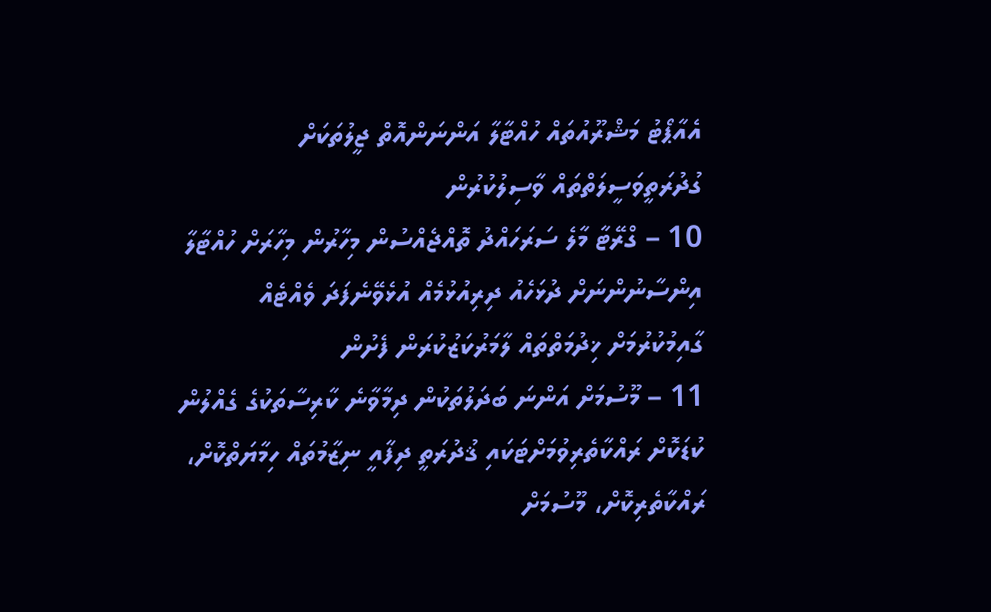އެއާޕޯޓު މަޝްރޫއުތައް ހުއްޓާލާ އަންނަންއޮތް ޖީލުތަކަށް ގުދުރަތީވަސީލަތްތައް ވާސިލުކުރުން
10 – ގްރޭޓާ މާލެ ސަރަހައްދު ތޮއްޖެއްސުން މިހާރުން މިހާރަށް ހުއްޓާލާ އިންސާނުންނަށް ދުޅަހެއު ދިރިއުޅުމެއް އުޅެވޭނެފަދަ ވެއްޓެއް ގާއިމުކުރުމަށް ޚިދުމަތްތައް ލާމަރުކަޒުކުރަން ފެށުން
11 – މޫސުމަށް އަންނަ ބަދަލުތަކުން ދިމާވާނެ ކާރިސާތަކުގެ ގެއްލުން ކުޑަކޮށް ރައްކާތެރިވުމަށްޓަކައި ޤުދުރަތީ ދިފާއީ ނިޒާމުތައް ހިމާޔަތްކޮށް، ރައްކާތެރިކޮށް، މޫސުމަށް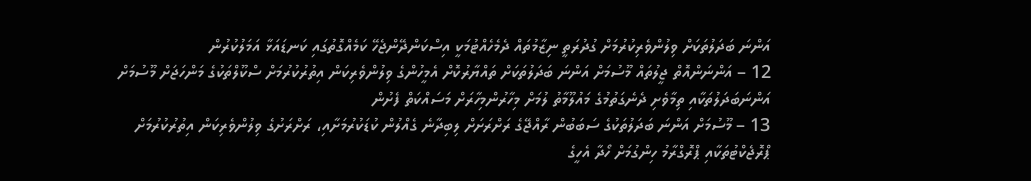އަންނަ ބަދަލުތަކަށް ވިލުންވެރިކުރުމަށް ގުދުރަތީ ނިޒާމުތައް ދެމެހެއްޓުމަކީ އިސްކަންދޭންޖެހޭ ކަމެއްގޮތުގައި ކަނޑައަޅާ އަމަލުކުރުން
12 – އަންނަންއޮތް ޖީލުތައް މޫސުމަށް އަންނަ ބަދަލުތަކަށް ތައްޔާރުކޮށް އެމީހުންގެ ވިލުންވެރިކަން އިތުރުކުރުމަށް ސްކޫލްތަކުގެ މަންހަޖަށް މޫސުމަށް އަންނަބަދަލުތަކާއި ތިމާވެށި ދެނެގަތުމުގެ މައުލޫމާތު ލުމަށް މިހާރުންމިހާރަށް މަސައްކަތް ފެށުން
13 – މޫސުމަށް އަންނަ ބަދަލުތަކުގެ ސަބަބުން ރާއްޖޭގެ ރަށްރަށަށް ލިބިދާނެ ގެއްލުން ކުޑަކުރުމަށާއި، ރަށްރަށުގެ ވިލުންވެރިކަން އިތުރުކުރުމަށް ޕްރޮޖެކްޓުތަކާއި ޕްރޮގްރާމު ހިންގުމަށް ހޯދާ އެހީގެ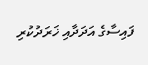ފައިސާގެ އަދަދާއި ޚަރަދުކުރި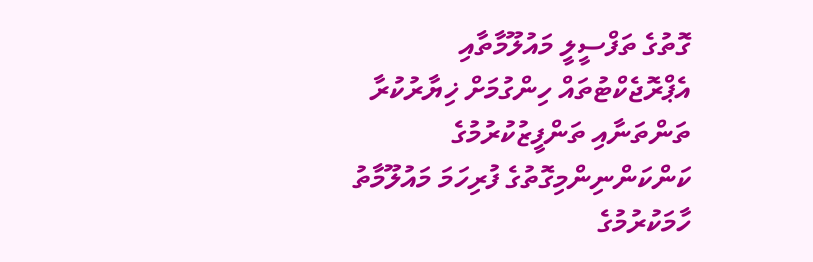ގޮތުގެ ތަފްސީލީ މައުލޫމާތާއި އެޕްރޮޖެކްޓުތައް ހިންގުމަށް ޚިޔާރުކުރާ ތަންތަނާއި ތަންފީޒުކުރުމުގެ ކަންކަންނިންމިގޮތުގެ ފުރިހަމަ މައުލޫމާތު ހާމަކުރުމުގެ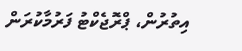އިތުރުން، ޕްރޮޖެކްޓު ފަރުމާކުރަން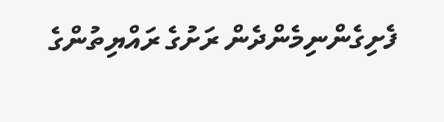ފެށިގެންނިމެންދެން ރަށުގެ ރައްޔިތުންގެ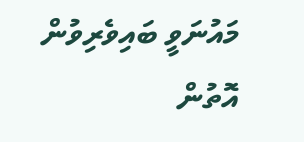މައުނަވީ ބައިވެރިވުން އޮތުން